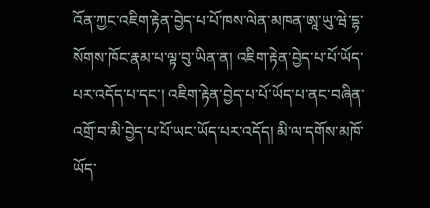འོན་ཀྱང་འཇིག་རྟེན་བྱེད་པ་པོ་ཁས་ལེན་མཁན་ཨཱ་ཡུ་ཝེ་དྷ་སོགས་ཁོང་རྣམ་པ་ལྟ་བུ་ཡིན་ན། འཇིག་རྟེན་བྱེད་པ་པོ་ཡོད་པར་འདོད་པ་དང་། འཇིག་རྟེན་བྱེད་པ་པོ་ཡོད་པ་ནང་བཞིན་འགྲོ་བ་མི་བྱེད་པ་པོ་ཡང་ཡོད་པར་འདོད། མི་ལ་དགོས་མཁོ་ཡོད་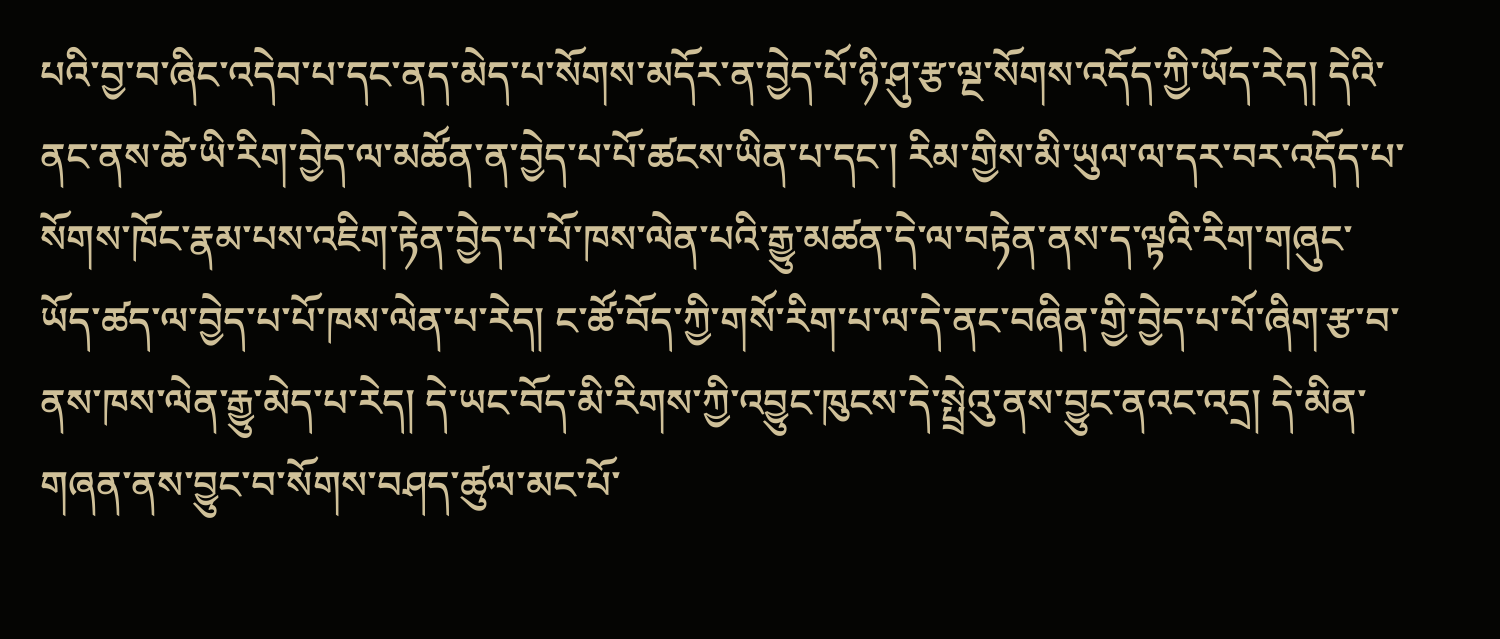པའི་བྱ་བ་ཞིང་འདེབ་པ་དང་ནད་མེད་པ་སོགས་མདོར་ན་བྱེད་པོ་ཉི་ཤུ་རྩ་ལྔ་སོགས་འདོད་ཀྱི་ཡོད་རེད། དེའི་ནང་ནས་ཚེ་ཡི་རིག་བྱེད་ལ་མཚོན་ན་བྱེད་པ་པོ་ཚངས་ཡིན་པ་དང་། རིམ་གྱིས་མི་ཡུལ་ལ་དར་བར་འདོད་པ་སོགས་ཁོང་རྣམ་པས་འཇིག་རྟེན་བྱེད་པ་པོ་ཁས་ལེན་པའི་རྒྱུ་མཚན་དེ་ལ་བརྟེན་ནས་ད་ལྟའི་རིག་གཞུང་ཡོད་ཚད་ལ་བྱེད་པ་པོ་ཁས་ལེན་པ་རེད། ང་ཚོ་བོད་ཀྱི་གསོ་རིག་པ་ལ་དེ་ནང་བཞིན་གྱི་བྱེད་པ་པོ་ཞིག་རྩ་བ་ནས་ཁས་ལེན་རྒྱུ་མེད་པ་རེད། དེ་ཡང་བོད་མི་རིགས་ཀྱི་འབྱུང་ཁུངས་དེ་སྤྲེའུ་ནས་བྱུང་ནའང་འདྲ། དེ་མིན་གཞན་ནས་བྱུང་བ་སོགས་བཤད་ཚུལ་མང་པོ་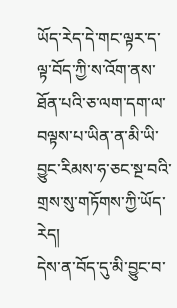ཡོད་རེད་དེ་གང་ལྟར་ད་ལྟ་བོད་ཀྱི་ས་འོག་ནས་ཐོན་པའི་ཅ་ལག་དག་ལ་བལྟས་པ་ཡིན་ན་མི་ཡི་བྱུང་རིམས་ཧ་ཅང་སྔ་བའི་གྲས་སུ་གཏོགས་ཀྱི་ཡོད་རེད།
དེས་ན་བོད་དུ་མི་བྱུང་བ་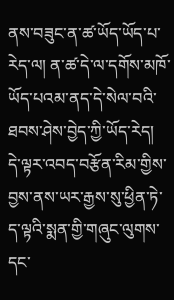ནས་བཟུང་ན་ཚ་ཡོད་ཡོད་པ་རེད་ལ། ན་ཚ་དེ་ལ་དགོས་མཁོ་ཡོད་པའམ་ནད་དེ་སེལ་བའི་ཐབས་ཤེས་བྱེད་ཀྱི་ཡོད་རེད། དེ་ལྟར་འབད་བརྩོན་རིམ་གྱིས་བྱས་ནས་ཡར་རྒྱས་སུ་ཕྱིན་ཏེ་ད་ལྟའི་སྨན་གྱི་གཞུང་ལུགས་དང་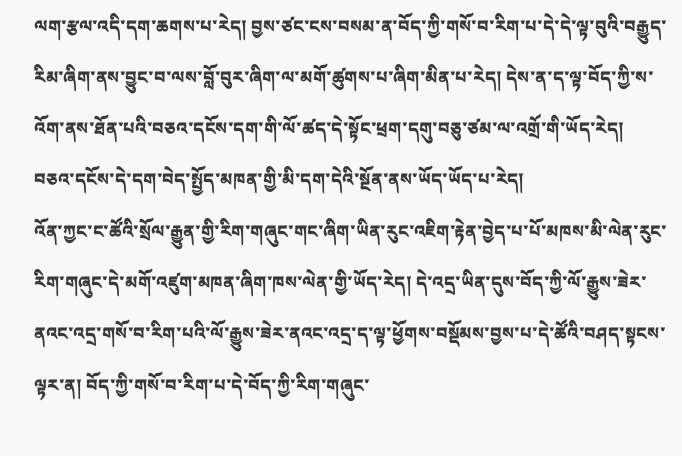ལག་རྩལ་འདི་དག་ཆགས་པ་རེད། བྱས་ཙང་ངས་བསམ་ན་བོད་ཀྱི་གསོ་བ་རིག་པ་དེ་དེ་ལྟ་བུའི་བརྒྱུད་རིམ་ཞིག་ནས་བྱུང་བ་ལས་བློ་བུར་ཞིག་ལ་མགོ་ཚུགས་པ་ཞིག་མིན་པ་རེད། དེས་ན་ད་ལྟ་བོད་ཀྱི་ས་འོག་ནས་ཐོན་པའི་བཅའ་དངོས་དག་གི་ལོ་ཚད་དེ་སྟོང་ཕྲག་དགུ་བཅུ་ཙམ་ལ་འགྲོ་གི་ཡོད་རེད། བཅའ་དངོས་དེ་དག་བེད་སྤྱོད་མཁན་གྱི་མི་དག་དེའི་སྔོན་ནས་ཡོད་ཡོད་པ་རེད།
འོན་ཀྱང་ང་ཚོའི་སྲོལ་རྒྱུན་གྱི་རིག་གཞུང་གང་ཞིག་ཡིན་རུང་འཇིག་རྟེན་བྱེད་པ་པོ་མཁས་མི་ལེན་རུང་རིག་གཞུང་དེ་མགོ་འཛུག་མཁན་ཞིག་ཁས་ལེན་གྱི་ཡོད་རེད། དེ་འདྲ་ཡིན་དུས་བོད་ཀྱི་ལོ་རྒྱུས་ཟེར་ནའང་འདྲ་གསོ་བ་རིག་པའི་ལོ་རྒྱུས་ཟེར་ནའང་འདྲ་ད་ལྟ་ཕྱོགས་བསྡོམས་བྱས་པ་དེ་ཚོའི་བཤད་སྟངས་ལྟར་ན། བོད་ཀྱི་གསོ་བ་རིག་པ་དེ་བོད་ཀྱི་རིག་གཞུང་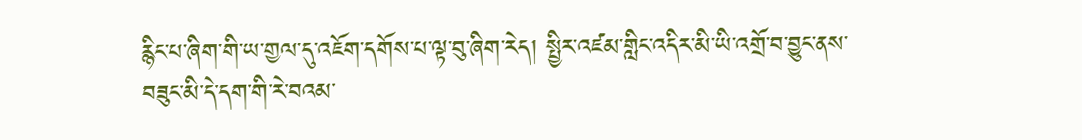རྙིང་པ་ཞིག་གི་ཡ་གྱལ་དུ་འཇོག་དགོས་པ་ལྟ་བུ་ཞིག་རེད། སྤྱིར་འཛམ་གླིང་འདིར་མི་ཡི་འགྲོ་བ་བྱུང་ནས་བཟུང་མི་དེ་དག་གི་རེ་བའམ་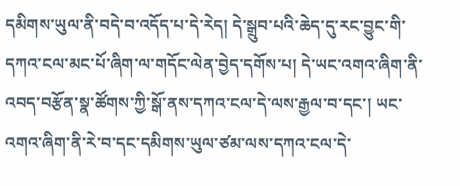དམིགས་ཡུལ་ནི་བདེ་བ་འདོད་པ་དེ་རེད། དེ་སྒྲུབ་པའི་ཆེད་དུ་རང་བྱུང་གི་དཀའ་ངལ་མང་པོ་ཞིག་ལ་གདོང་ལེན་བྱེད་དགོས་པ། དེ་ཡང་འགའ་ཞིག་ནི་འབད་བརྩོན་སྣ་ཚོགས་ཀྱི་སྒོ་ནས་དཀའ་ངལ་དེ་ལས་རྒྱལ་བ་དང་། ཡང་འགའ་ཞིག་ནི་རེ་བ་དང་དམིགས་ཡུལ་ཙམ་ལས་དཀའ་ངལ་དེ་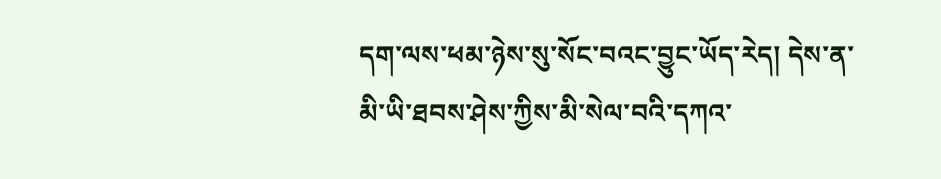དག་ལས་ཕམ་ཉེས་སུ་སོང་བའང་བྱུང་ཡོད་རེད། དེས་ན་མི་ཡི་ཐབས་ཤེས་ཀྱིས་མི་སེལ་བའི་དཀའ་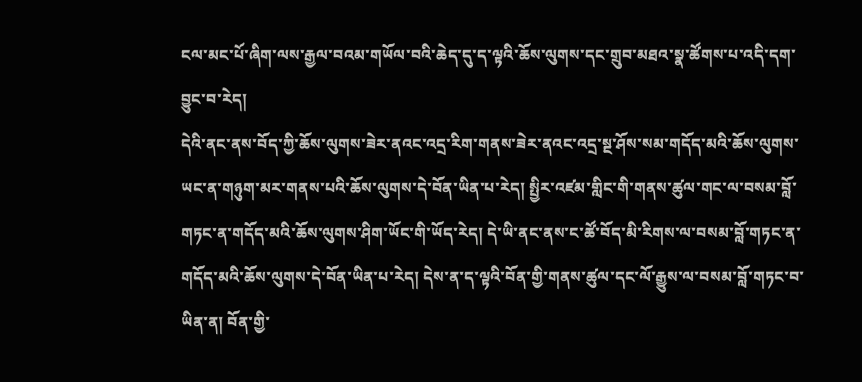ངལ་མང་པོ་ཞིག་ལས་རྒྱལ་བའམ་གཡོལ་བའི་ཆེད་དུ་ད་ལྟའི་ཆོས་ལུགས་དང་གྲུབ་མཐའ་སྣ་ཚོགས་པ་འདི་དག་བྱུང་བ་རེད།
དེའི་ནང་ནས་བོད་ཀྱི་ཆོས་ལུགས་ཟེར་ནའང་འདྲ་རིག་གནས་ཟེར་ནའང་འདྲ་སྔ་ཤོས་སམ་གདོད་མའི་ཆོས་ལུགས་ཡང་ན་གཉུག་མར་གནས་པའི་ཆོས་ལུགས་དེ་བོན་ཡིན་པ་རེད། སྤྱིར་འཛམ་གླིང་གི་གནས་ཚུལ་གང་ལ་བསམ་བློ་གཏང་ན་གདོད་མའི་ཆོས་ལུགས་ཤིག་ཡོང་གི་ཡོད་རེད། དེ་ཡི་ནང་ནས་ང་ཚོ་བོད་མི་རིགས་ལ་བསམ་བློ་གཏང་ན་གདོད་མའི་ཆོས་ལུགས་དེ་བོན་ཡིན་པ་རེད། དེས་ན་ད་ལྟའི་བོན་གྱི་གནས་ཚུལ་དང་ལོ་རྒྱུས་ལ་བསམ་བློ་གཏང་བ་ཡིན་ན། བོན་གྱི་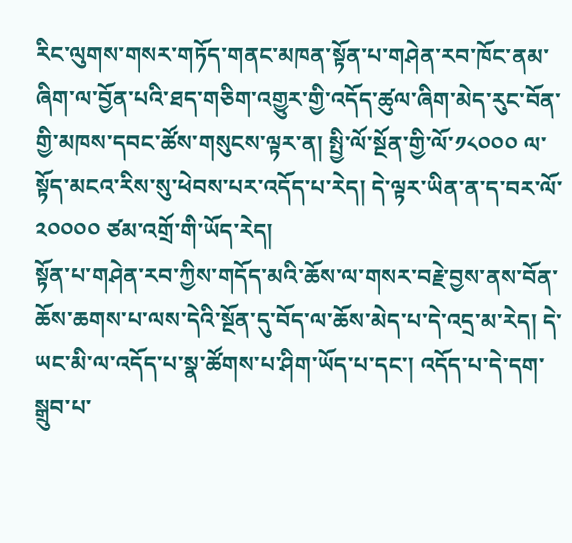རིང་ལུགས་གསར་གཏོད་གནང་མཁན་སྟོན་པ་གཤེན་རབ་ཁོང་ནམ་ཞིག་ལ་བྱོན་པའི་ཐད་གཅིག་འགྱུར་གྱི་འདོད་ཚུལ་ཞིག་མེད་རུང་བོན་གྱི་མཁས་དབང་ཚོས་གསུངས་ལྟར་ན། སྤྱི་ལོ་སྔོན་གྱི་ལོ་༡༨༠༠༠ ལ་སྟོད་མངའ་རིས་སུ་ཕེབས་པར་འདོད་པ་རེད། དེ་ལྟར་ཡིན་ན་ད་བར་ལོ་ ༢༠༠༠༠ ཙམ་འགྲོ་གི་ཡོད་རེད།
སྟོན་པ་གཤེན་རབ་ཀྱིས་གདོད་མའི་ཆོས་ལ་གསར་བརྗེ་བྱས་ནས་བོན་ཆོས་ཆགས་པ་ལས་དེའི་སྔོན་དུ་བོད་ལ་ཆོས་མེད་པ་དེ་འདྲ་མ་རེད། དེ་ཡང་མི་ལ་འདོད་པ་སྣ་ཚོགས་པ་ཤིག་ཡོད་པ་དང་། འདོད་པ་དེ་དག་སྒྲུབ་པ་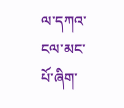ལ་དཀའ་ངལ་མང་པོ་ཞིག་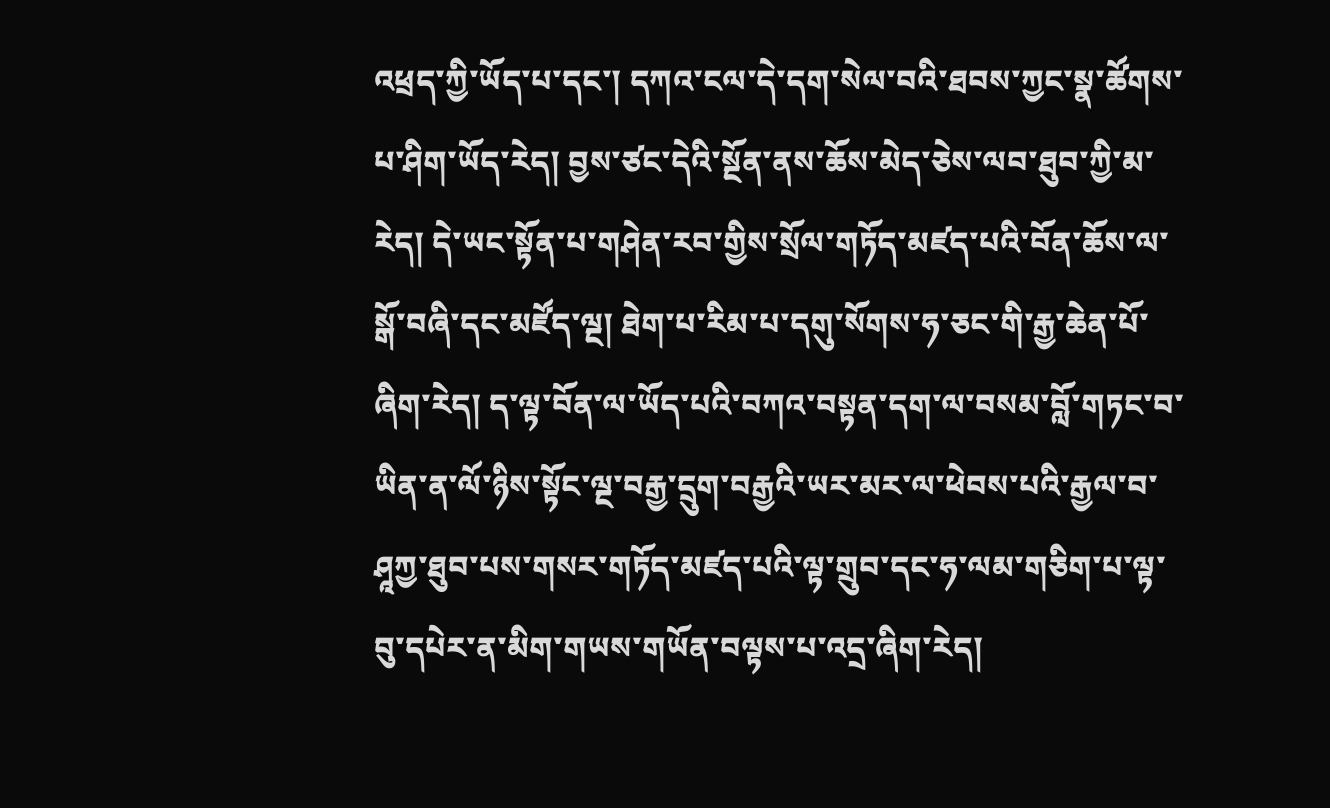འཕྲད་ཀྱི་ཡོད་པ་དང་། དཀའ་ངལ་དེ་དག་སེལ་བའི་ཐབས་ཀྱང་སྣ་ཚོགས་པ་ཤིག་ཡོད་རེད། བྱས་ཙང་དེའི་སྔོན་ནས་ཆོས་མེད་ཅེས་ལབ་ཐུབ་ཀྱི་མ་རེད། དེ་ཡང་སྟོན་པ་གཤེན་རབ་གྱིས་སྲོལ་གཏོད་མཛད་པའི་བོན་ཆོས་ལ་སྒོ་བཞི་དང་མཛོད་ལྔ། ཐེག་པ་རིམ་པ་དགུ་སོགས་ཧ་ཅང་གི་རྒྱ་ཆེན་པོ་ཞིག་རེད། ད་ལྟ་བོན་ལ་ཡོད་པའི་བཀའ་བསྟན་དག་ལ་བསམ་བློ་གཏང་བ་ཡིན་ན་ལོ་ཉིས་སྟོང་ལྔ་བརྒྱ་དྲུག་བརྒྱའི་ཡར་མར་ལ་ཕེབས་པའི་རྒྱལ་བ་ཤཱཀྱ་ཐུབ་པས་གསར་གཏོད་མཛད་པའི་ལྟ་གྲུབ་དང་ཧ་ལམ་གཅིག་པ་ལྟ་བུ་དཔེར་ན་མིག་གཡས་གཡོན་བལྟས་པ་འདྲ་ཞིག་རེད།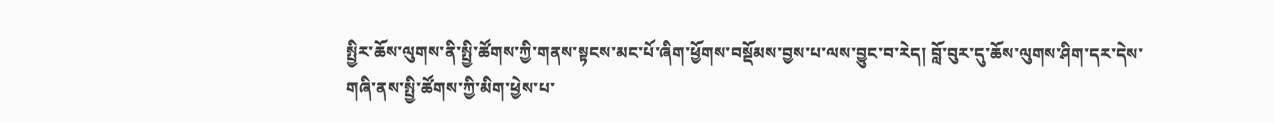སྤྱིར་ཆོས་ལུགས་ནི་སྤྱི་ཚོགས་ཀྱི་གནས་སྟངས་མང་པོ་ཞིག་ཕྱོགས་བསྡོམས་བྱས་པ་ལས་བྱུང་བ་རེད། བློ་བུར་དུ་ཆོས་ལུགས་ཤིག་དར་དེས་གཞི་ནས་སྤྱི་ཚོགས་ཀྱི་མིག་ཕྱེས་པ་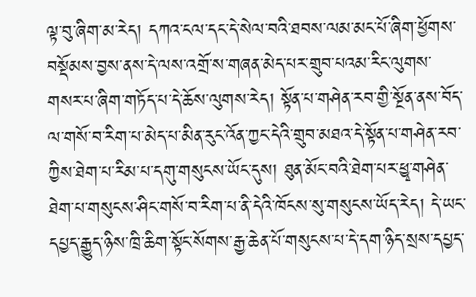ལྟ་བུ་ཞིག་མ་རེད། དཀའ་ངལ་དང་དེ་སེལ་བའི་ཐབས་ལམ་མང་པོ་ཞིག་ཕྱོགས་བསྡོམས་བྱས་ནས་དེ་ལས་འགྲོ་ས་གཞན་མེད་པར་གྲུབ་པའམ་རིང་ལུགས་གསར་པ་ཞིག་གཏོད་པ་དེ་ཆོས་ལུགས་རེད། སྟོན་པ་གཤེན་རབ་གྱི་སྔོན་ནས་བོད་ལ་གསོ་བ་རིག་པ་མེད་པ་མིན་རུང་འོན་ཀྱང་དེའི་གྲུབ་མཐའ་དེ་སྟོན་པ་གཤེན་རབ་ཀྱིས་ཐེག་པ་རིམ་པ་དགུ་གསུངས་ཡོང་དུས། ཐུན་མོང་བའི་ཐེག་པར་ཕྱྭ་གཤེན་ཐེག་པ་གསུངས་ཤིང་གསོ་བ་རིག་པ་ནི་དེའི་ཁོངས་སུ་གསུངས་ཡོད་རེད། དེ་ཡང་དཔྱད་རྒྱུད་ཉིས་ཁྲི་ཆིག་སྟོང་སོགས་རྒྱ་ཆེན་པོ་གསུངས་པ་དེ་དག་ཉིད་སྲས་དཔྱད་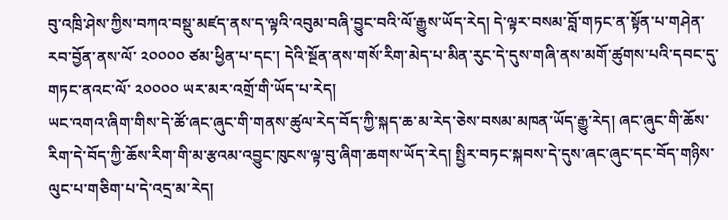བུ་འཁྲི་ཤེས་ཀྱིས་བཀའ་བསྡུ་མཛད་ནས་ད་ལྟའི་འབུམ་བཞི་བྱུང་བའི་ལོ་རྒྱུས་ཡོད་རེད། དེ་ལྟར་བསམ་བློ་གཏང་ན་སྟོན་པ་གཤེན་རབ་བྱོན་ནས་ལོ་ ༢༠༠༠༠ ཙམ་ཕྱིན་པ་དང་། དེའི་སྔོན་ནས་གསོ་རིག་མེད་པ་མིན་རུང་དེ་དུས་གཞི་ནས་མགོ་ཚུགས་པའི་དབང་དུ་གཏང་ནའང་ལོ་ ༢༠༠༠༠ ཡར་མར་འགྲོ་གི་ཡོད་པ་རེད།
ཡང་འགའ་ཞིག་གིས་དེ་ཚོ་ཞང་ཞུང་གི་གནས་ཚུལ་རེད་བོད་ཀྱི་སྐད་ཆ་མ་རེད་ཅེས་བསམ་མཁན་ཡོད་རྒྱུ་རེད། ཞང་ཞུང་གི་ཆོས་རིག་དེ་བོད་ཀྱི་ཆོས་རིག་གི་མ་རྩའམ་འབྱུང་ཁུངས་ལྟ་བུ་ཞིག་ཆགས་ཡོད་རེད། སྤྱིར་བཏང་སྐབས་དེ་དུས་ཞང་ཞུང་དང་བོད་གཉིས་ལུང་པ་གཅིག་པ་དེ་འདྲ་མ་རེད།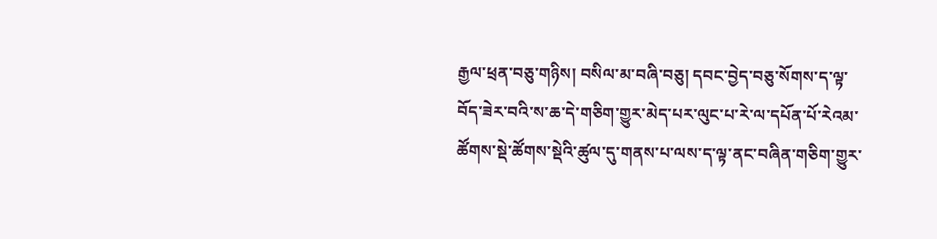རྒྱལ་ཕྲན་བཅུ་གཉིས། བསིལ་མ་བཞི་བཅུ། དབང་བྱེད་བཅུ་སོགས་ད་ལྟ་བོད་ཟེར་བའི་ས་ཆ་དེ་གཅིག་གྱུར་མེད་པར་ལུང་པ་རེ་ལ་དཔོན་པོ་རེའམ་ཚོགས་སྡེ་ཚོགས་སྡེའི་ཚུལ་དུ་གནས་པ་ལས་ད་ལྟ་ནང་བཞིན་གཅིག་གྱུར་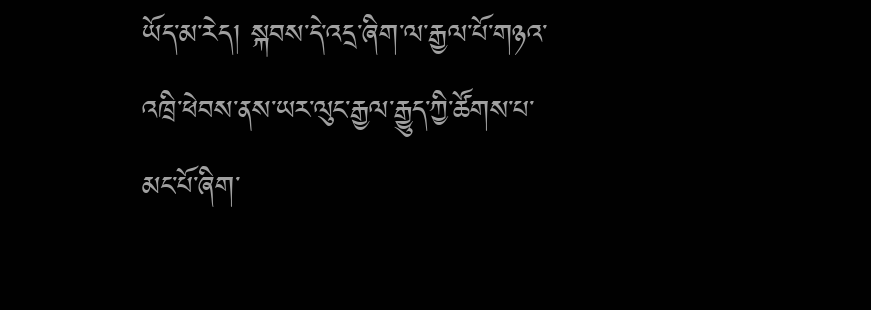ཡོད་མ་རེད། སྐབས་དེ་འདྲ་ཞིག་ལ་རྒྱལ་པོ་གཉའ་འཁྲི་ཕེབས་ནས་ཡར་ལུང་རྒྱལ་རྒྱུད་ཀྱི་ཚོགས་པ་མང་པོ་ཞིག་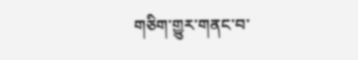གཅིག་གྱུར་གནང་བ་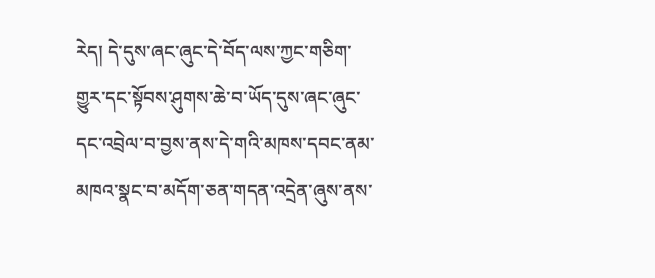རེད། དེ་དུས་ཞང་ཞུང་དེ་བོད་ལས་ཀྱང་གཅིག་གྱུར་དང་སྟོབས་ཤུགས་ཆེ་བ་ཡོད་དུས་ཞང་ཞུང་དང་འབྲེལ་བ་བྱས་ནས་དེ་གའི་མཁས་དབང་ནམ་མཁའ་སྣང་བ་མདོག་ཅན་གདན་འདྲེན་ཞུས་ནས་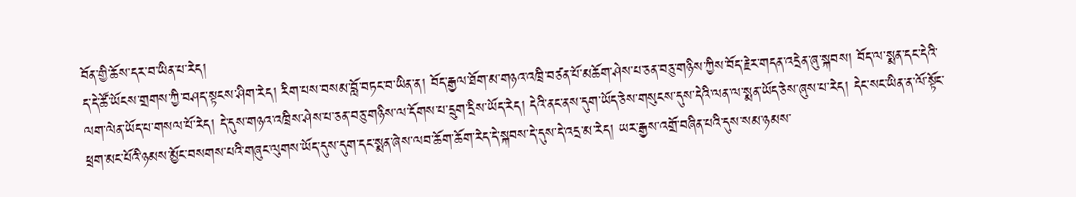བོན་གྱི་ཆོས་དར་བ་ཡིན་པ་རེད།
ད་དེ་ཚོ་ཡོངས་གྲགས་ཀྱི་བཤད་སྟངས་ཤིག་རེད། རིག་པས་བསམ་བློ་བཏང་བ་ཡིན་ན། བོད་རྒྱལ་ཐོག་མ་གཉའ་འཁྲི་བཙན་པོ་མཆོག་ཤེས་པ་ཅན་བཅུ་གཉིས་ཀྱིས་བོད་རྗེར་གདན་འདྲེན་ཞུ་སྐབས། བོད་ལ་སྨན་དང་དེའི་ལག་ལེན་ཡོད་པ་གསལ་པོ་རེད། དེ་དུས་གཉའ་འཁྲིས་ཤེས་པ་ཅན་བཅུ་གཉིས་ལ་དོགས་པ་དྲུག་དྲིས་ཡོད་རེད། དེའི་ནང་ནས་དུག་ཡོད་ཅེས་གསུངས་དུས་དེའི་ལན་ལ་སྨན་ཡོད་ཅེས་ཞུས་པ་རེད། དེང་སང་ཡིན་ན་ལོ་སྟོང་ཕྲག་མང་པོའི་ཉམས་མྱོང་བསགས་པའི་གཞུང་ལུགས་ཡོད་དུས་དུག་དང་སྨན་ཞེས་ལབ་ཆོག་ཆོག་རེད་དེ་སྐབས་དེ་དུས་དེ་འདྲ་མ་རེད། ཡར་རྒྱས་འགྲོ་བཞིན་པའི་དུས་སམ་ཉམས་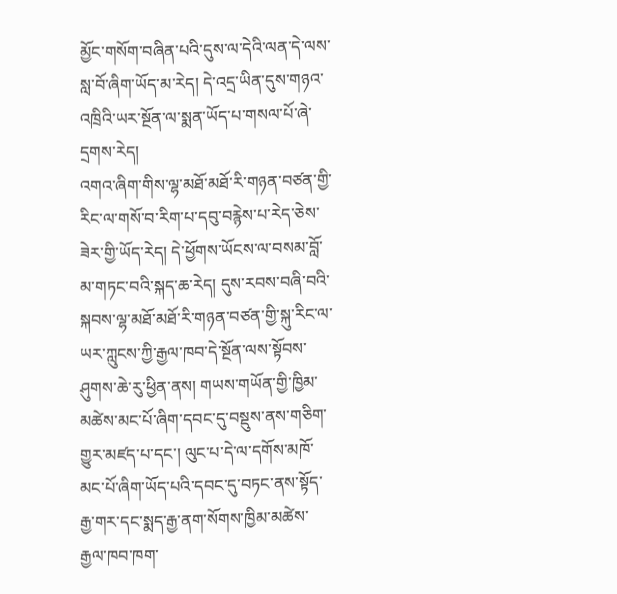མྱོང་གསོག་བཞིན་པའི་དུས་ལ་དེའི་ལན་དེ་ལས་སླ་བོ་ཞིག་ཡོད་མ་རེད། དེ་འདྲ་ཡིན་དུས་གཉའ་འཁྲིའི་ཡར་སྔོན་ལ་སྨན་ཡོད་པ་གསལ་པོ་ཞེ་དྲགས་རེད།
འགའ་ཞིག་གིས་ལྷ་མཐོ་མཐོ་རི་གཉན་བཙན་གྱི་རིང་ལ་གསོ་བ་རིག་པ་དབུ་བརྙེས་པ་རེད་ཅེས་ཟེར་གྱི་ཡོད་རེད། དེ་ཕྱོགས་ཡོངས་ལ་བསམ་བློ་མ་གཏང་བའི་སྐད་ཆ་རེད། དུས་རབས་བཞི་བའི་སྐབས་ལྷ་མཐོ་མཐོ་རི་གཉན་བཙན་གྱི་སྐུ་རིང་ལ་ཡར་ཀླུངས་ཀྱི་རྒྱལ་ཁབ་དེ་སྔོན་ལས་སྟོབས་ཤུགས་ཆེ་རུ་ཕྱིན་ནས། གཡས་གཡོན་གྱི་ཁྱིམ་མཚེས་མང་པོ་ཞིག་དབང་དུ་བསྡུས་ནས་གཅིག་གྱུར་མཛད་པ་དང་། ལུང་པ་དེ་ལ་དགོས་མཁོ་མང་པོ་ཞིག་ཡོད་པའི་དབང་དུ་བཏང་ནས་སྟོད་རྒྱ་གར་དང་སྨད་རྒྱ་ནག་སོགས་ཁྱིམ་མཚེས་རྒྱལ་ཁབ་ཁག་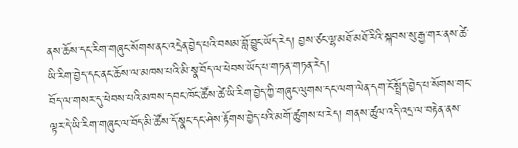ནས་ཆོས་དང་རིག་གཞུང་སོགས་ནང་འདྲེན་བྱེད་པའི་བསམ་བློ་བྱུང་ཡོད་རེད། བྱས་ཙང་ལྷ་མཐོ་མཐོ་རིའི་སྐབས་སུ་རྒྱ་གར་ནས་ཚེ་ཡི་རིག་བྱེད་དང་ནང་ཆོས་ལ་མཁས་པའི་མི་སྣ་བོད་ལ་ཕེབས་ཡོད་པ་གཏན་གཏན་རེད།
བོད་ལ་གསར་དུ་ཕེབས་པའི་མཁས་དབང་ཁོང་ཚོས་ཚེ་ཡི་རིག་བྱེད་ཀྱི་གཞུང་ལུགས་དང་ལག་ལེན་དག་ངོ་སྤྲོད་བྱེད་པ་སོགས་གང་ལྟར་དེ་ཡི་རིག་གཞུང་ལ་བོད་མི་ཚོས་དོ་སྣང་དང་ཤེས་རྟོགས་བྱེད་པའི་མགོ་ཚུགས་པ་རེད། གནས་ཚུལ་འདི་འདྲ་ལ་བརྟེན་ནས་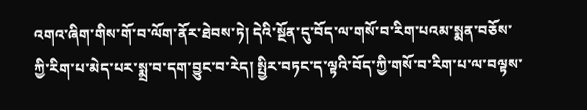འགའ་ཞིག་གིས་གོ་བ་ལོག་ནོར་ཐེབས་ཏེ། དེའི་སྔོན་དུ་བོད་ལ་གསོ་བ་རིག་པའམ་སྨན་བཅོས་ཀྱི་རིག་པ་མེད་པར་སྨྲ་བ་དག་བྱུང་བ་རེད། སྤྱིར་བཏང་ད་ལྟའི་བོད་ཀྱི་གསོ་བ་རིག་པ་ལ་བལྟས་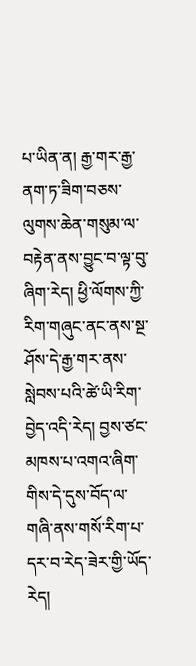པ་ཡིན་ན། རྒྱ་གར་རྒྱ་ནག་ཏ་ཟིག་བཅས་ལུགས་ཆེན་གསུམ་ལ་བརྟེན་ནས་བྱུང་བ་ལྟ་བུ་ཞིག་རེད། ཕྱི་ལོགས་ཀྱི་རིག་གཞུང་ནང་ནས་སྔ་ཤོས་དེ་རྒྱ་གར་ནས་སླེབས་པའི་ཚེ་ཡི་རིག་བྱེད་འདི་རེད། བྱས་ཙང་མཁས་པ་འགའ་ཞིག་གིས་དེ་དུས་བོད་ལ་གཞི་ནས་གསོ་རིག་པ་དར་བ་རེད་ཟེར་གྱི་ཡོད་རེད།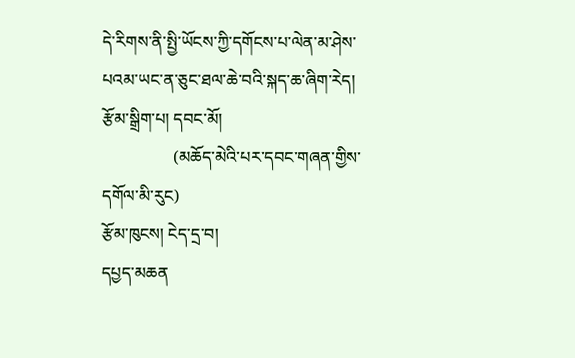དེ་རིགས་ནི་སྤྱི་ཡོངས་ཀྱི་དགོངས་པ་ལེན་མ་ཤེས་པའམ་ཡང་ན་ཅུང་ཐལ་ཆེ་བའི་སྐད་ཆ་ཞིག་རེད།
རྩོམ་སྒྲིག་པ། དབང་མོ།
                 (མཆོད་མེའི་པར་དབང་གཞན་གྱིས་དགོལ་མི་རུང)
རྩོམ་ཁུངས། ངེད་དྲ་བ།
དཔྱད་མཆན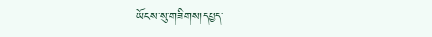ཡོངས་སུ་གཟིགས།དཔྱད་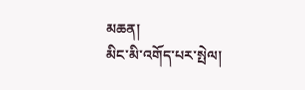མཆན།
མིང་མི་འགོད་པར་སྤེལ།